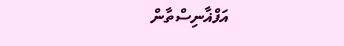އަފްޣާނިސްތާން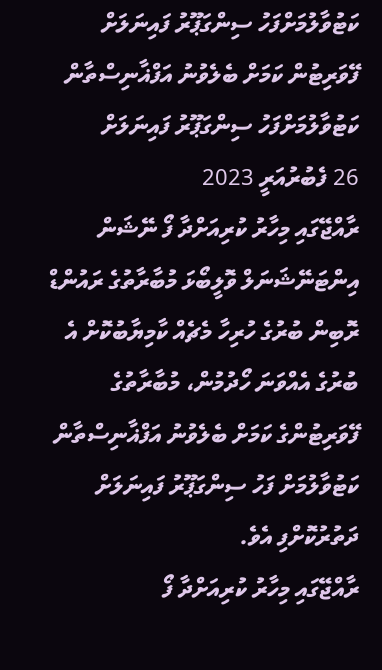ކަޓުވާލުމަށްފަހު ސިންގަޕޫރު ފައިނަލަށް
ފޭވަރިޓުން ކަމަށް ބެލެވުނު އަފްޣާނިސްތާން ކަޓުވާލުމަށްފަހު ސިންގަޕޫރު ފައިނަލަށް
26 ފެބުރުއަރީ 2023
ރާއްޖޭގައި މިހާރު ކުރިއަށްދާ ފޯ ނޭޝަން އިންޓަނޭޝަނަލް ވޮލީބޯޅަ މުބާރާތުގެ ރައުންޑް ރޮބިން ބުރުގެ ހުރިހާ މެޗެއް ކާމިޔާބުކޮށް އެ ބުރުގެ އެއްވަނަ ހޯދުމުން، މުބާރާތުގެ ފޭވަރިޓުންގެ ކަމަށް ބެލެވުނު އަފްޣާނިސްތާން ކަޓުވާލުމަށް ފަހު ސިންގަޕޫރު ފައިނަލަށް ދަތުރުކޮށްފި އެވެ.
ރާއްޖޭގައި މިހާރު ކުރިއަށްދާ ފޯ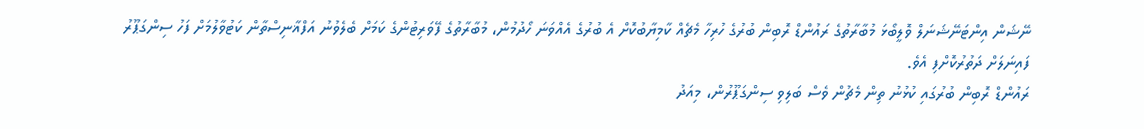ނޭޝަން އިންޓަނޭޝަނަލް ވޮލީބޯޅަ މުބާރާތުގެ ރައުންޑް ރޮބިން ބުރުގެ ހުރިހާ މެޗެއް ކާމިޔާބުކޮށް އެ ބުރުގެ އެއްވަނަ ހޯދުމުން، މުބާރާތުގެ ފޭވަރިޓުންގެ ކަމަށް ބެލެވުނު އަފްޣާނިސްތާން ކަޓުވާލުމަށް ފަހު ސިންގަޕޫރު ފައިނަލަށް ދަތުރުކޮށްފި އެވެ.
ރައުންޑް ރޮބިން ބުރުގައި ކުޅުނު ތިން މެޗުން ވެސް ބަލިވި ސިންގަޕޫރުން، މިއަދު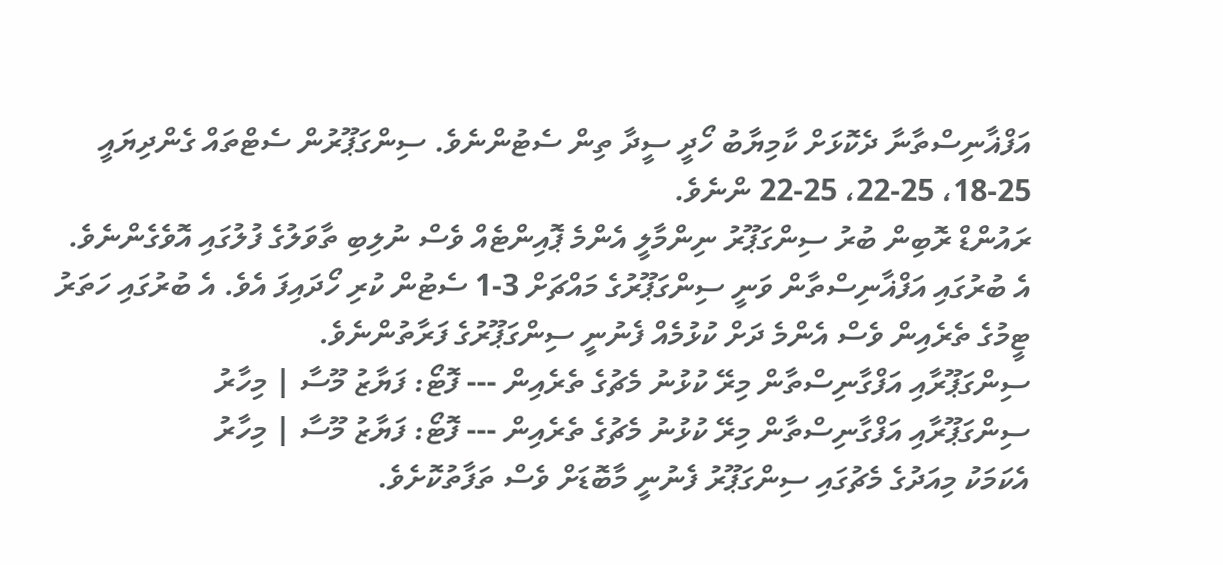އަފްޣާނިސްތާނާ ދެކޮޅަށް ކާމިޔާބު ހޯދީ ސީދާ ތިން ސެޓުންނެވެ. ސިންގަޕޫރުން ސެޓްތައް ގެންދިޔައީ 25-18، 25-22، 25-22 ންނެވެ.
ރައުންޑް ރޮބިން ބުރު ސިންގަޕޫރު ނިންމާލީ އެންމެ ޕޮއިންޓެއް ވެސް ނުލިބި ތާވަލުގެ ފުލުގައި އޮވެގެންނެވެ. އެ ބުރުގައި އަފްޣާނިސްތާން ވަނީ ސިންގަޕޫރުގެ މައްޗަށް 3-1 ސެޓުން ކުރި ހޯދައިފަ އެވެ. އެ ބުރުގައި ހަތަރު ޓީމުގެ ތެރެއިން ވެސް އެންމެ ދަށް ކުޅުމެއް ފެނުނީ ސިންގަޕޫރުގެ ފަރާތުންނެވެ.
ސިންގަޕޫރާއި އަފްގާނިސްތާން މިރޭ ކުޅުނު މެޗުގެ ތެރެއިން --- ފޮޓޯ: ފަޔާޒު މޫސާ | މިހާރު
ސިންގަޕޫރާއި އަފްގާނިސްތާން މިރޭ ކުޅުނު މެޗުގެ ތެރެއިން --- ފޮޓޯ: ފަޔާޒު މޫސާ | މިހާރު
އެކަމަކު މިއަދުގެ މެޗުގައި ސިންގަޕޫރު ފެނުނީ މާބޮޑަށް ވެސް ތަފާތުކޮށެވެ.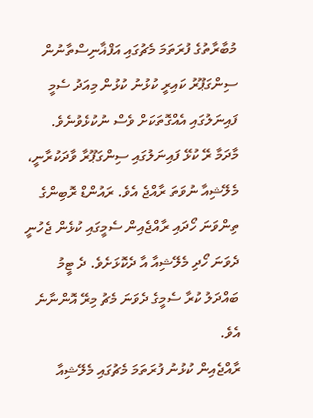މުބާރާތުގެ ފުރަތަމަ މެޗުގައި އަފްޣާނިސްތާނުން ސިންގަޕޫރު ކައިރީ ކުޅުނު ކުޅުން މިއަދު ސެމީ ފައިނަލުގައި އެއްގޮތަކަށް ވެސް ނުކުޅެވުނެވެ.
މާދަމާ ރޭ ކުޅޭ ފައިނަލުގައި ސިންގަޕޫރާ ވާދަކުރާނީ، މެލޭޝިއާ ނުވަތަ ރާއްޖެ އެވެ. ރައުންޑް ރޮބިންގެ ތިންވަނަ ހޯދައި ރާއްޖެއިން ސެމީގައި ކުޅެން ޖެހުނީ ދެވަނަ ހޯދި މެލޭޝިއާ އާ ދެކޮޅަށެވެ. ދެ ޓީމު ބައްދަލު ކުރާ ސެމީގެ ދެވަނަ މެޗު މިރޭ އޮންނާނެ އެވެ.
ރާއްޖެއިން ކުޅުނު ފުރަތަމަ މެޗުގައި މެލޭޝިއާ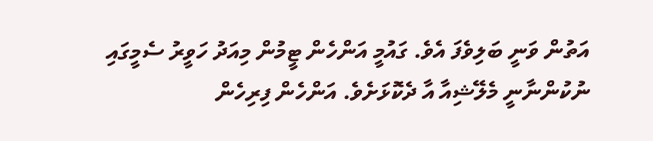އަތުން ވަނީ ބަލިވެފަ އެވެ. ގައުމީ އަންހެން ޓީމުން މިއަދު ހަވީރު ސެމީގައި ނުކުންނާނީ މެލޭޝިއާ އާ ދެކޮޅަށެވެ. އަންހެން ފިރިހެން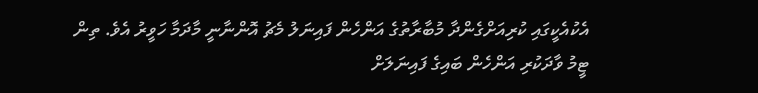އެކުއެކީގައި ކުރިއަށްގެންދާ މުބާރާތުގެ އަންހެން ފައިނަލު މެޗު އޮންނާނީ މާދަމާ ހަވީރު އެވެ. ތިން ޓީމު ވާދަކުރި އަންހެން ބައިގެ ފައިނަލަށް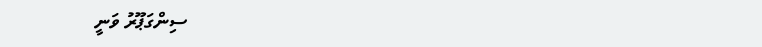ސިންގަޕޫރު ވަނީ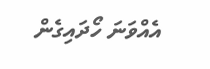އެއްވަނަ ހޯދައިގެން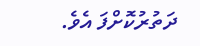ދަތުރުކޮށްފަ އެވެ.